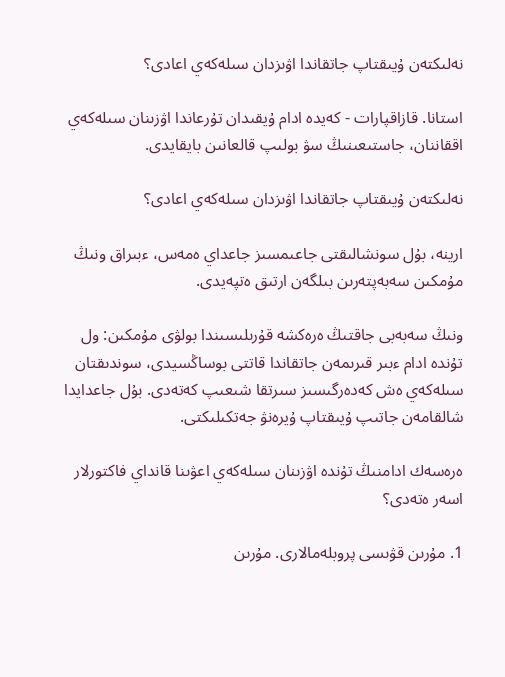نەلىكتەن ۇيىقتاپ جاتقاندا اۋىزدان سىلەكەي اعادى؟

استانا. قازاقپارات - كەيدە ادام ۇيقىدان تۇرعاندا اۋزىنان سىلەكەي اققاننان، جاستىعىنىڭ سۋ بولىپ قالعانىن بايقايدى.

نەلىكتەن ۇيىقتاپ جاتقاندا اۋىزدان سىلەكەي اعادى؟

ارينە، بۇل سونشالىقتى جاعىمسىز جاعداي ەمەس، ءبىراق ونىڭ مۇمكىن سەبەپتەرىن بىلگەن ارتىق ەتپەيدى.

ونىڭ سەبەبى جاقتىڭ ەرەكشە قۇرىلىسىندا بولۋى مۇمكىن: ول تۇندە ادام ءبىر قىرىمەن جاتقاندا قاتتى بوساڭسيدى، سوندىقتان سىلەكەي ەش كەدەرگىسىز سىرتقا شىعىپ كەتەدى. بۇل جاعدايدا شالقامەن جاتىپ ۇيىقتاپ ۇيرەنۋ جەتكىلىكتى.

ەرەسەك ادامنىڭ تۇندە اۋزىنان سىلەكەي اعۋىنا قانداي فاكتورلار اسەر ەتەدى؟

1. مۇرىن قۋىسى پروبلەمالارى. مۇرىن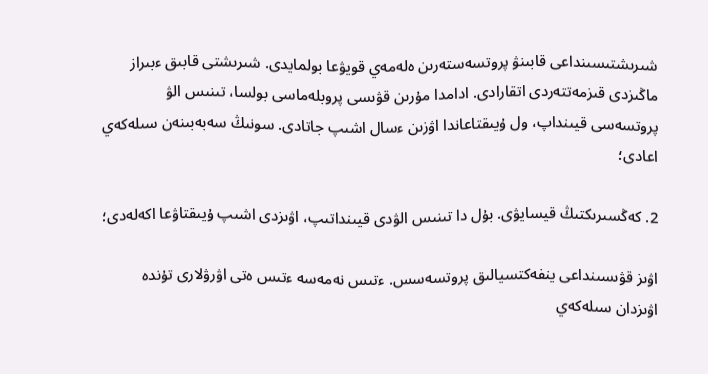شىرىشتىسىنداعى قابىنۋ پروتسەستەرىن ەلەمەي قويۋعا بولمايدى. شىرىشتى قابىق ءبىراز ماڭىزدى قىزمەتتەردى اتقارادى. ادامدا مۇرىن قۋىسى پروبلەماسى بولسا، تىنىس الۋ پروتسەسى قيىنداپ، ول ۇيىقتاعاندا اۋزىن ءسال اشىپ جاتادى. سونىڭ سەبەبىنەن سىلەكەي اعادى؛

2. كەڭسىرىكتىڭ قيسايۋى. بۇل دا تىنىس الۋدى قيىنداتىپ، اۋىزدى اشىپ ۇيىقتاۋعا اكەلەدى؛

اۋىز قۋىسىنداعى ينفەكتسيالىق پروتسەسس. ءتىس نەمەسە ءتىس ەتى اۋرۋلارى تۇندە اۋىزدان سىلەكەي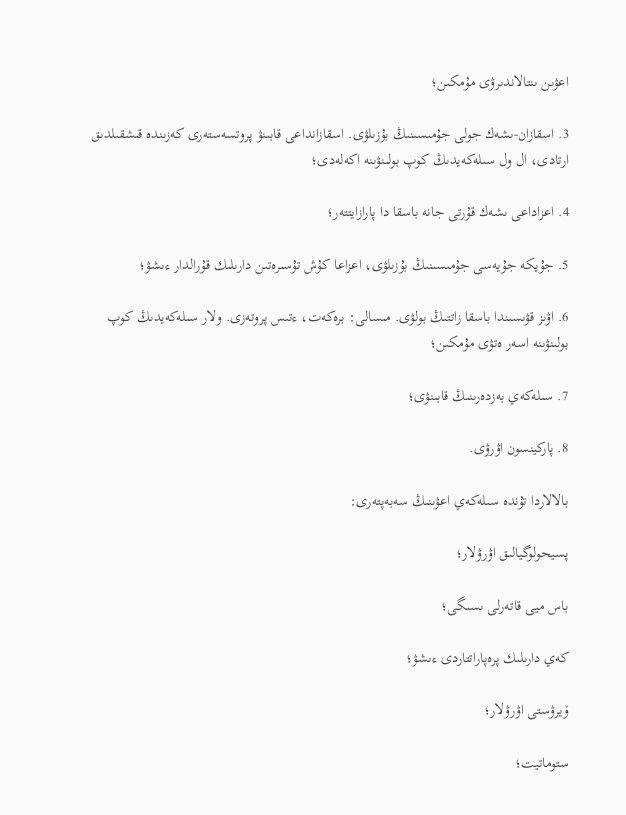اعۋىن ىنتالاندىرۋى مۇمكىن؛

3. اسقازان-ىشەك جولى جۇمىسىنىڭ بۇزىلۋى. اسقازانداعى قابىنۋ پروتسەستەرى كەزىندە قىشقىلدىق ارتادى، ال ول سىلەكەيدىڭ كوپ بولىنۋىنە اكەلەدى؛

4. اعزاداعى ىشەك قۇرتى جانە باسقا دا پارازايتتەر؛

5. جۇيكە جۇيەسى جۇمىسىنىڭ بۇزىلۋى، اعزاعا كۇش تۇسىرەتىن دارىلىك قۇرالدار ءىشۋ؛

6. اۋىز قۋىسىندا باسقا زاتتىڭ بولۋى. مىسالى: برەكەت، ءتىس پروتەزى. ولار سىلەكەيدىڭ كوپ بولىنۋىنە اسەر ەتۋى مۇمكىن؛

7. سىلەكەي بەزدەرىنىڭ قابىنۋى؛

8. پاركينسون اۋرۋى.

بالالاردا تۇندە سىلەكەي اعۋىنىڭ سەبەپتەرى:

پسيحولوگيالىق اۋرۋلار؛

باس ميى قاتەرلى ىسىگى؛

كەي دارىلىك پرەپاراتتاردى ءىشۋ؛

ۆيرۋستى اۋرۋلار؛

ستوماتيت؛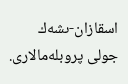اسقازان-ىشەك جولى پروبلەمالارى.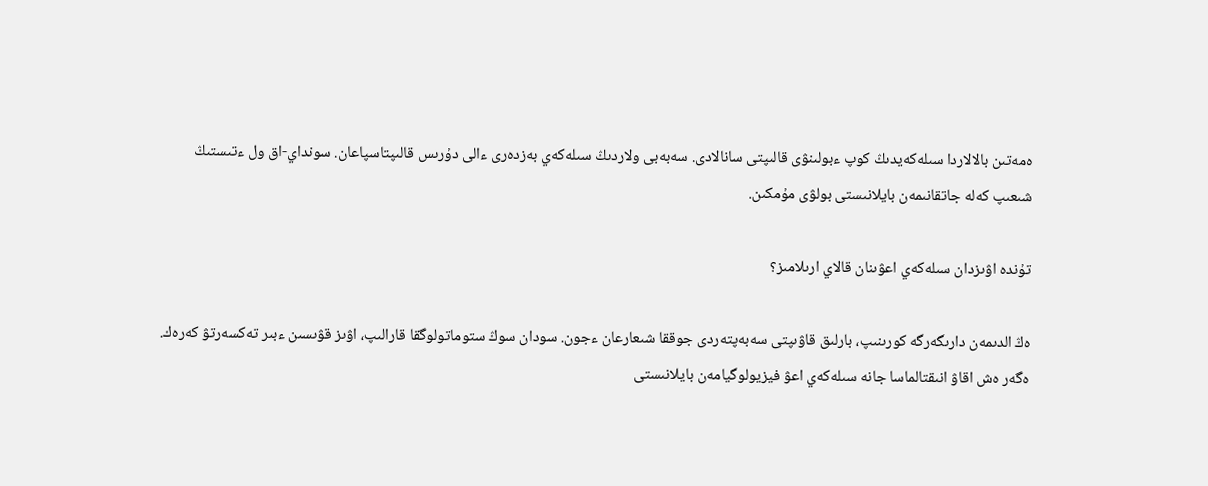ەمەتىن بالالاردا سىلەكەيدىڭ كوپ ءبولىنۋى قالىپتى سانالادى. سەبەبى ولاردىڭ سىلەكەي بەزدەرى ءالى دۇرىس قالىپتاسپاعان. سونداي-اق ول ءتىستىڭ شىعىپ كەلە جاتقانىمەن بايلانىستى بولۋى مۇمكىن.

تۇندە اۋىزدان سىلەكەي اعۋىنان قالاي ارىلامىز؟

ەڭ الدىمەن دارىگەرگە كورىنىپ، بارلىق قاۋىپتى سەبەپتەردى جوققا شىعارعان ءجون. سودان سوڭ ستوماتولوگقا قارالىپ، اۋىز قۋىسىن ءبىر تەكسەرتۋ كەرەك. ەگەر ەش اقاۋ انىقتالماسا جانە سىلەكەي اعۋ فيزيولوگيامەن بايلانىستى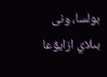بولسا، ونى بىلاي ازايۋعا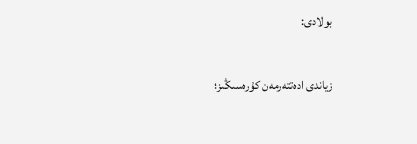بولادى:

زياندى ادەتتەرمەن كۇرەسىڭىز؛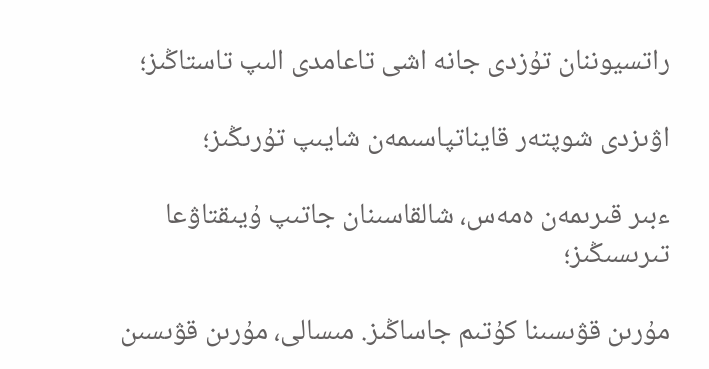راتسيوننان تۇزدى جانە اشى تاعامدى الىپ تاستاڭىز؛

اۋىزدى شوپتەر قايناتپاسىمەن شايىپ تۇرىڭىز؛

ءبىر قىرىمەن ەمەس، شالقاسىنان جاتىپ ۇيىقتاۋعا تىرىسىڭىز؛

مۇرىن قۋىسىنا كۇتىم جاساڭىز. مىسالى، مۇرىن قۋىسىن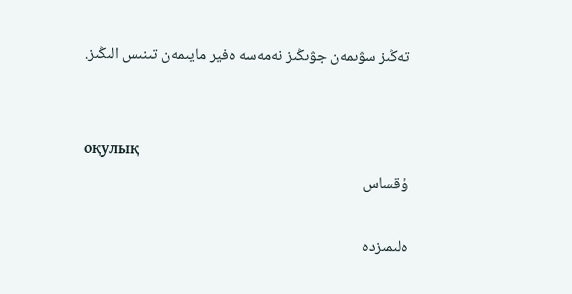تەڭىز سۋىمەن جۋىڭىز نەمەسە ەفير مايىمەن تىنىس الىڭىز.


оқулық
ۇقساس

ەلىمىزدە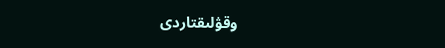وقۋلىقتاردى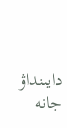دايىنداۋ جانە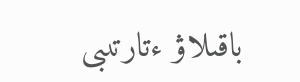باقىلاۋ ءتارتىبى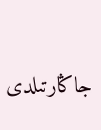جاڭارتىلدى